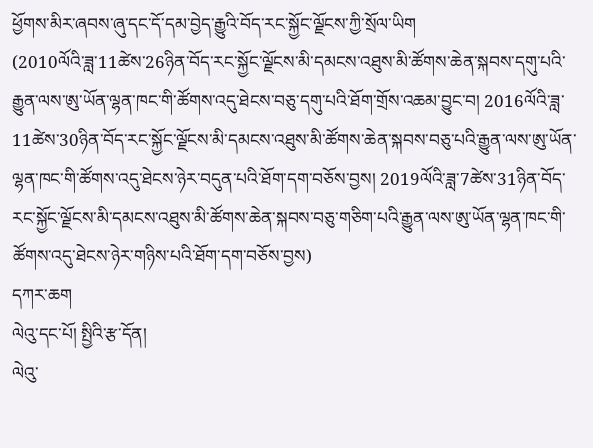ཕྱོགས་མིར་ཞབས་ཞུ་དང་དོ་དམ་བྱེད་རྒྱུའི་བོད་རང་སྐྱོང་ལྗོངས་ཀྱི་སྲོལ་ཡིག
(2010ལོའི་ཟླ་11ཚེས་26ཉིན་བོད་རང་སྐྱོང་ལྗོངས་མི་དམངས་འཐུས་མི་ཚོགས་ཆེན་སྐབས་དགུ་པའི་རྒྱུན་ལས་ཨུ་ཡོན་ལྷན་ཁང་གི་ཚོགས་འདུ་ཐེངས་བཅུ་དགུ་པའི་ཐོག་གྲོས་འཆམ་བྱུང་བ། 2016ལོའི་ཟླ་11ཚེས་30ཉིན་བོད་རང་སྐྱོང་ལྗོངས་མི་དམངས་འཐུས་མི་ཚོགས་ཆེན་སྐབས་བཅུ་པའི་རྒྱུན་ལས་ཨུ་ཡོན་ལྷན་ཁང་གི་ཚོགས་འདུ་ཐེངས་ཉེར་བདུན་པའི་ཐོག་དག་བཅོས་བྱས། 2019ལོའི་ཟླ་7ཚེས་31ཉིན་བོད་རང་སྐྱོང་ལྗོངས་མི་དམངས་འཐུས་མི་ཚོགས་ཆེན་སྐབས་བཅུ་གཅིག་པའི་རྒྱུན་ལས་ཨུ་ཡོན་ལྷན་ཁང་གི་ཚོགས་འདུ་ཐེངས་ཉེར་གཉིས་པའི་ཐོག་དག་བཅོས་བྱས)
དཀར་ཆག
ལེའུ་དང་པོ། སྤྱིའི་རྩ་དོན།
ལེའུ་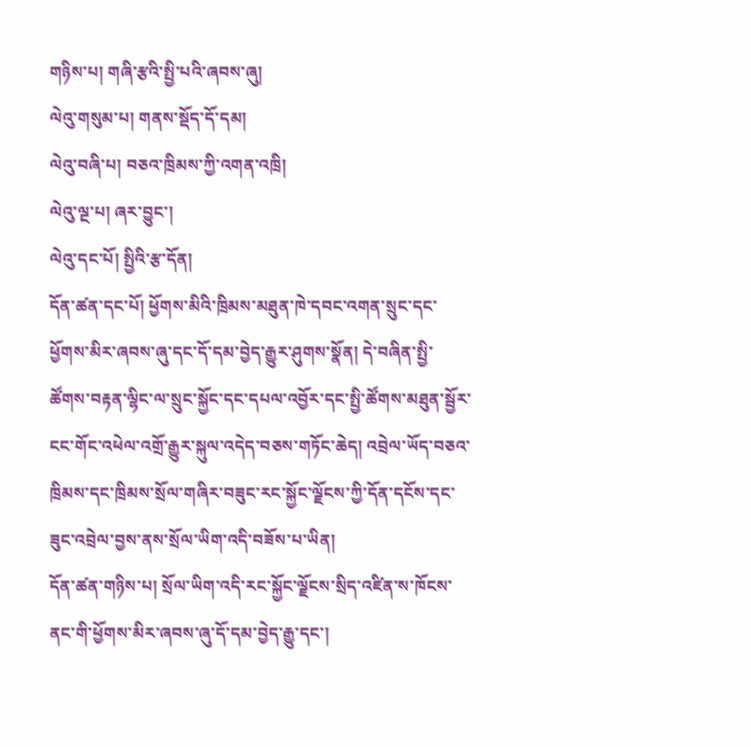གཉིས་པ། གཞི་རྩའི་སྤྱི་པའི་ཞབས་ཞུ།
ལེའུ་གསུམ་པ། གནས་སྡོད་དོ་དམ།
ལེའུ་བཞི་པ། བཅའ་ཁྲིམས་ཀྱི་འགན་འཁྲི།
ལེའུ་ལྔ་པ། ཞར་བྱུང་།
ལེའུ་དང་པོ། སྤྱིའི་རྩ་དོན།
དོན་ཚན་དང་པོ། ཕྱོགས་མིའི་ཁྲིམས་མཐུན་ཁེ་དབང་འགན་སྲུང་དང་ཕྱོགས་མིར་ཞབས་ཞུ་དང་དོ་དམ་བྱེད་རྒྱུར་ཤུགས་སྣོན། དེ་བཞིན་སྤྱི་ཚོགས་བརྟན་ལྷིང་ལ་སྲུང་སྐྱོང་དང་དཔལ་འབྱོར་དང་སྤྱི་ཚོགས་མཐུན་སྦྱོར་ངང་གོང་འཕེལ་འགྲོ་རྒྱུར་སྐུལ་འདེད་བཅས་གཏོང་ཆེད། འབྲེལ་ཡོད་བཅའ་ཁྲིམས་དང་ཁྲིམས་སྲོལ་གཞིར་བཟུང་རང་སྐྱོང་ལྗོངས་ཀྱི་དོན་དངོས་དང་ཟུང་འབྲེལ་བྱས་ནས་སྲོལ་ཡིག་འདི་བཟོས་པ་ཡིན།
དོན་ཚན་གཉིས་པ། སྲོལ་ཡིག་འདི་རང་སྐྱོང་ལྗོངས་སྲིད་འཛིན་ས་ཁོངས་ནང་གི་ཕྱོགས་མིར་ཞབས་ཞུ་དོ་དམ་བྱེད་རྒྱུ་དང་།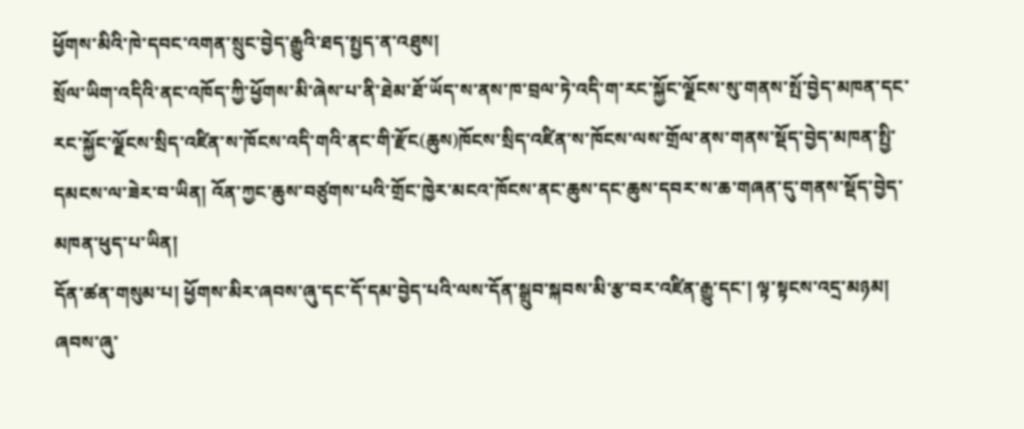ཕྱོགས་མིའི་ཁེ་དབང་འགན་སྲུང་བྱེད་རྒྱུའི་ཐད་སྤྱད་ན་འཐུས།
སྲོལ་ཡིག་འདིའི་ནང་འཁོད་ཀྱི་ཕྱོགས་མི་ཞེས་པ་ནི་ཐེམ་ཐོ་ཡོད་ས་ནས་ཁ་བྲལ་ཏེ་འདི་ག་རང་སྐྱོང་ལྗོངས་སུ་གནས་སྤོ་བྱེད་མཁན་དང་རང་སྐྱོང་ལྗོངས་སྲིད་འཛིན་ས་ཁོངས་འདི་གའི་ནང་གི་རྫོང(ཆུས)ཁོངས་སྲིད་འཛིན་ས་ཁོངས་ལས་གྲོལ་ནས་གནས་སྡོད་བྱེད་མཁན་སྤྱི་དམངས་ལ་ཟེར་བ་ཡིན། འོན་ཀྱང་ཆུས་བཙུགས་པའི་གྲོང་ཁྱེར་མངའ་ཁོངས་ནང་ཆུས་དང་ཆུས་དབར་ས་ཆ་གཞན་དུ་གནས་སྡོད་བྱེད་མཁན་ཕུད་པ་ཡིན།
དོན་ཚན་གསུམ་པ། ཕྱོགས་མིར་ཞབས་ཞུ་དང་དོ་དམ་བྱེད་པའི་ལས་དོན་སྒྲུབ་སྐབས་མི་རྩ་བར་འཛིན་རྒྱུ་དང་། ལྟ་སྟངས་འདྲ་མཉམ། ཞབས་ཞུ་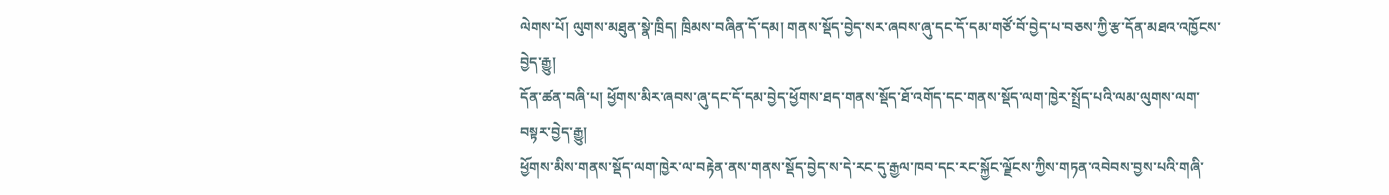ལེགས་པོ། ལུགས་མཐུན་སྣེ་ཁྲིད། ཁྲིམས་བཞིན་དོ་དམ། གནས་སྡོད་བྱེད་སར་ཞབས་ཞུ་དང་དོ་དམ་གཙོ་བོ་བྱེད་པ་བཅས་ཀྱི་རྩ་དོན་མཐའ་འཁྱོངས་བྱེད་རྒྱུ།
དོན་ཚན་བཞི་པ། ཕྱོགས་མིར་ཞབས་ཞུ་དང་དོ་དམ་བྱེད་ཕྱོགས་ཐད་གནས་སྡོད་ཐོ་འགོད་དང་གནས་སྡོད་ལག་ཁྱེར་སྤྲོད་པའི་ལམ་ལུགས་ལག་བསྟར་བྱེད་རྒྱུ།
ཕྱོགས་མིས་གནས་སྡོད་ལག་ཁྱེར་ལ་བརྟེན་ནས་གནས་སྡོད་བྱེད་ས་དེ་རང་དུ་རྒྱལ་ཁབ་དང་རང་སྐྱོང་ལྗོངས་ཀྱིས་གཏན་འབེབས་བྱས་པའི་གཞི་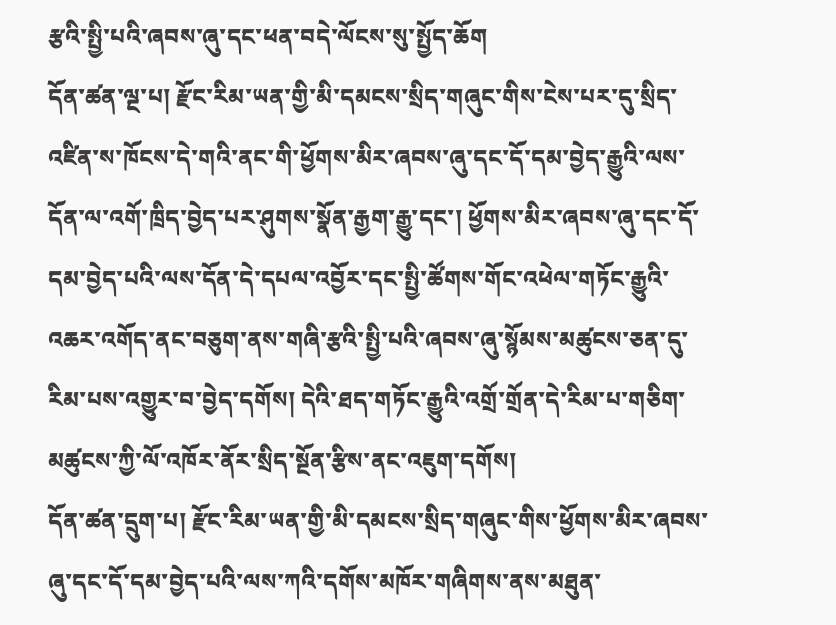རྩའི་སྤྱི་པའི་ཞབས་ཞུ་དང་ཕན་བདེ་ལོངས་སུ་སྤྱོད་ཆོག
དོན་ཚན་ལྔ་པ། རྫོང་རིམ་ཡན་གྱི་མི་དམངས་སྲིད་གཞུང་གིས་ངེས་པར་དུ་སྲིད་འཛིན་ས་ཁོངས་དེ་གའི་ནང་གི་ཕྱོགས་མིར་ཞབས་ཞུ་དང་དོ་དམ་བྱེད་རྒྱུའི་ལས་དོན་ལ་འགོ་ཁྲིད་བྱེད་པར་ཤུགས་སྣོན་རྒྱག་རྒྱུ་དང་། ཕྱོགས་མིར་ཞབས་ཞུ་དང་དོ་དམ་བྱེད་པའི་ལས་དོན་དེ་དཔལ་འབྱོར་དང་སྤྱི་ཚོགས་གོང་འཕེལ་གཏོང་རྒྱུའི་འཆར་འགོད་ནང་བཅུག་ནས་གཞི་རྩའི་སྤྱི་པའི་ཞབས་ཞུ་སྙོམས་མཚུངས་ཅན་དུ་རིམ་པས་འགྱུར་བ་བྱེད་དགོས། དེའི་ཐད་གཏོང་རྒྱུའི་འགྲོ་གྲོན་དེ་རིམ་པ་གཅིག་མཚུངས་ཀྱི་ལོ་འཁོར་ནོར་སྲིད་སྔོན་རྩིས་ནང་འཇུག་དགོས།
དོན་ཚན་དྲུག་པ། རྫོང་རིམ་ཡན་གྱི་མི་དམངས་སྲིད་གཞུང་གིས་ཕྱོགས་མིར་ཞབས་ཞུ་དང་དོ་དམ་བྱེད་པའི་ལས་ཀའི་དགོས་མཁོར་གཞིགས་ནས་མཐུན་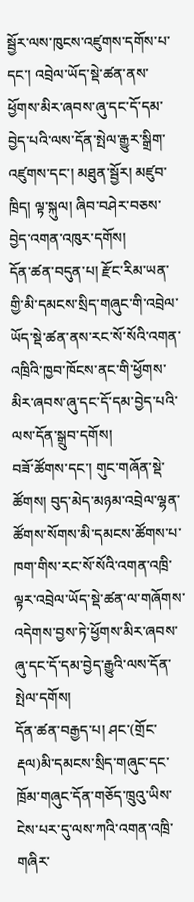སྦྱོར་ལས་ཁུངས་འཛུགས་དགོས་པ་དང་། འབྲེལ་ཡོད་སྡེ་ཚན་ནས་ཕྱོགས་མིར་ཞབས་ཞུ་དང་དོ་དམ་བྱེད་པའི་ལས་དོན་སྤེལ་རྒྱུར་སྒྲིག་འཛུགས་དང་། མཐུན་སྦྱོར། མཛུབ་ཁྲིད། ལྟ་སྐུལ། ཞིབ་བཤེར་བཅས་བྱེད་འགན་འཁུར་དགོས།
དོན་ཚན་བདུན་པ། རྫོང་རིམ་ཡན་གྱི་མི་དམངས་སྲིད་གཞུང་གི་འབྲེལ་ཡོད་སྡེ་ཚན་ནས་རང་སོ་སོའི་འགན་འཁྲིའི་ཁྱབ་ཁོངས་ནང་གི་ཕྱོགས་མིར་ཞབས་ཞུ་དང་དོ་དམ་བྱེད་པའི་ལས་དོན་སྒྲུབ་དགོས།
བཟོ་ཚོགས་དང་། གུང་གཞོན་སྡེ་ཚོགས། བུད་མེད་མཉམ་འབྲེལ་ལྷན་ཚོགས་སོགས་མི་དམངས་ཚོགས་པ་ཁག་གིས་རང་སོ་སོའི་འགན་འཁྲི་ལྟར་འབྲེལ་ཡོད་སྡེ་ཚན་ལ་གཞོགས་འདེགས་བྱས་ཏེ་ཕྱོགས་མིར་ཞབས་ཞུ་དང་དོ་དམ་བྱེད་རྒྱུའི་ལས་དོན་སྤེལ་དགོས།
དོན་ཚན་བརྒྱད་པ། ཤང་(གྲོང་རྡལ)མི་དམངས་སྲིད་གཞུང་དང་ཁྲོམ་གཞུང་དོན་གཅོད་ཁྲུའུ་ཡིས་ངེས་པར་དུ་ལས་ཀའི་འགན་འཁྲི་གཞིར་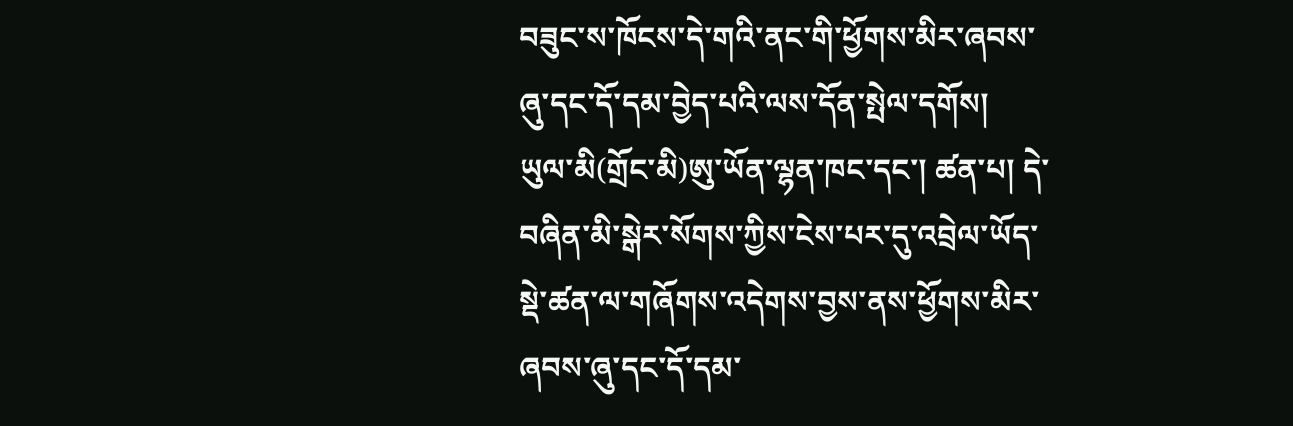བཟུང་ས་ཁོངས་དེ་གའི་ནང་གི་ཕྱོགས་མིར་ཞབས་ཞུ་དང་དོ་དམ་བྱེད་པའི་ལས་དོན་སྤེལ་དགོས།
ཡུལ་མི(གྲོང་མི)ཨུ་ཡོན་ལྷན་ཁང་དང་། ཚན་པ། དེ་བཞིན་མི་སྒེར་སོགས་ཀྱིས་ངེས་པར་དུ་འབྲེལ་ཡོད་སྡེ་ཚན་ལ་གཞོགས་འདེགས་བྱས་ནས་ཕྱོགས་མིར་ཞབས་ཞུ་དང་དོ་དམ་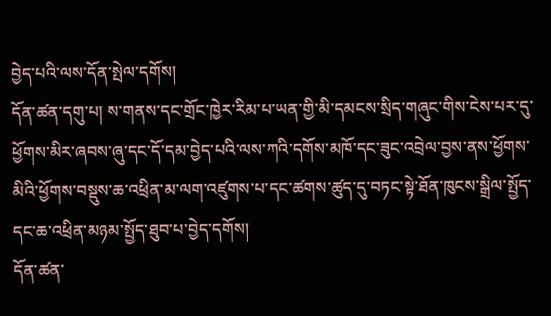བྱེད་པའི་ལས་དོན་སྤེལ་དགོས།
དོན་ཚན་དགུ་པ། ས་གནས་དང་གྲོང་ཁྱེར་རིམ་པ་ཡན་གྱི་མི་དམངས་སྲིད་གཞུང་གིས་ངེས་པར་དུ་ཕྱོགས་མིར་ཞབས་ཞུ་དང་དོ་དམ་བྱེད་པའི་ལས་ཀའི་དགོས་མཁོ་དང་ཟུང་འབྲེལ་བྱས་ནས་ཕྱོགས་མིའི་ཕྱོགས་བསྡུས་ཆ་འཕྲིན་མ་ལག་འཛུགས་པ་དང་ཚགས་ཚུད་དུ་བཏང་སྟེ་ཐོན་ཁུངས་སྒྲིལ་སྤྱོད་དང་ཆ་འཕྲིན་མཉམ་སྤྱོད་ཐུབ་པ་བྱེད་དགོས།
དོན་ཚན་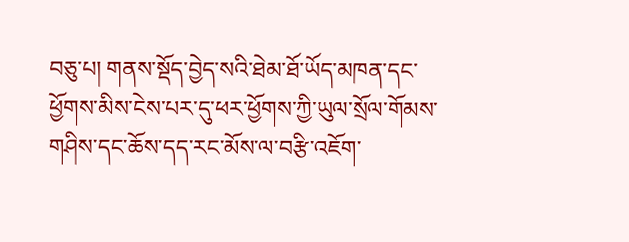བཅུ་པ། གནས་སྡོད་བྱེད་སའི་ཐེམ་ཐོ་ཡོད་མཁན་དང་ཕྱོགས་མིས་ངེས་པར་དུ་ཕར་ཕྱོགས་ཀྱི་ཡུལ་སྲོལ་གོམས་གཤིས་དང་ཆོས་དད་རང་མོས་ལ་བརྩི་འཇོག་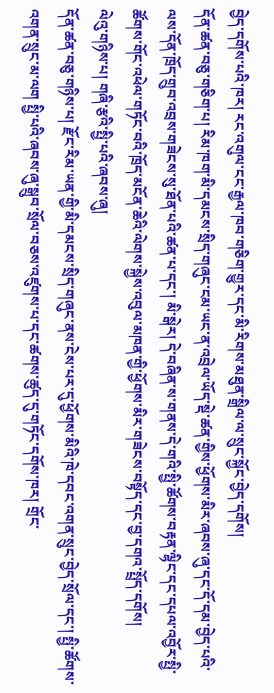བྱེད་དགོས་པའི་ཁར། རང་འགུལ་ངང་རྒྱལ་ཁབ་གཅིག་གྱུར་དང་མི་རིགས་མཐུན་སྒྲིལ་ལ་སྲུང་སྐྱོང་བྱེད་དགོས།
དོན་ཚན་བཅུ་གཅིག་པ། རིམ་ཁག་མི་དམངས་སྲིད་གཞུང་ངམ་ཡང་ན་འབྲེལ་ཡོད་སྡེ་ཚན་གྱིས་ཕྱོགས་མིར་ཞབས་ཞུ་དང་དོ་དམ་བྱེད་པའི་ལས་དོན་ཁྲོད་གྲུབ་འབྲས་གཟེངས་སུ་ཐོན་པའི་ཚན་པ་དང་། མི་སྒེར། དེ་བཞིན་ས་གནས་དེ་གའི་སྤྱི་ཚོགས་བརྟན་ལྷིང་དང་དཔལ་འབྱོར་སྤྱི་ཚོགས་གོང་འཕེལ་གཏོང་བའི་ཁྲོད་མངོན་ཆེའི་ལེགས་སྐྱེས་འབུལ་མཁན་གྱི་ཕྱོགས་མིར་གཟེངས་བསྟོད་དང་བྱ་དགའ་སྤྲོད་དགོས།
ལེའུ་གཉིས་པ། གཞི་རྩའི་སྤྱི་པའི་ཞབས་ཞུ།
དོན་ཚན་བཅུ་གཉིས་པ། རྫོང་རིམ་ཡན་གྱི་མི་དམངས་སྲིད་གཞུང་ནས་ངེས་པར་དུ་ཕྱོགས་མིའི་ཁེ་དབང་འགན་སྲུང་བྱེད་སྲོལ་དང་། སྤྱི་ཚོགས་འགན་སྲུང་མ་ལག སྤྱི་པའི་ཞབས་ཞུ་སྒྲུབ་སྲོལ་བཅས་འཛུགས་པ་དང་ཚགས་ཚུད་དུ་གཏོང་དགོས་ཁར། གྲོང་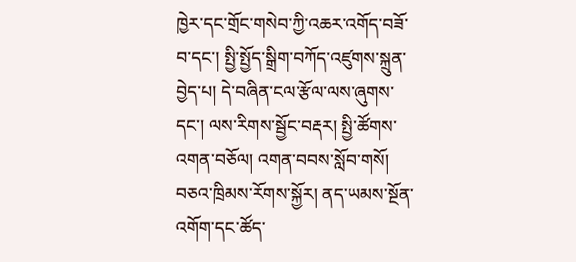ཁྱེར་དང་གྲོང་གསེབ་ཀྱི་འཆར་འགོད་བཟོ་བ་དང་། སྤྱི་སྤྱོད་སྒྲིག་བཀོད་འཛུགས་སྐྲུན་བྱེད་པ། དེ་བཞིན་ངལ་རྩོལ་ལས་ཞུགས་དང་། ལས་རིགས་སྦྱོང་བརྡར། སྤྱི་ཚོགས་འགན་བཅོལ། འགན་བབས་སློབ་གསོ། བཅའ་ཁྲིམས་རོགས་སྐྱོར། ནད་ཡམས་སྔོན་འགོག་དང་ཚོད་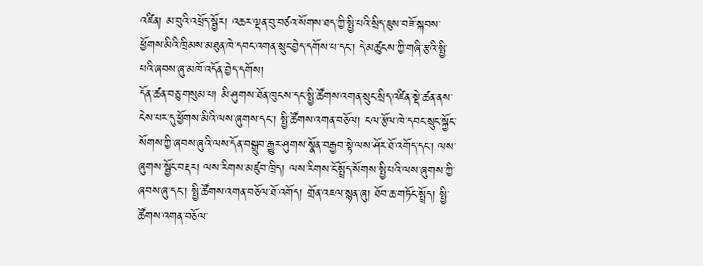འཛིན། མ་བུའི་འཕྲོད་སྦྱོར། འཆར་ལྡན་བུ་བཙའ་སོགས་ཐད་ཀྱི་སྤྱི་པའི་སྲིད་ཇུས་བཟོ་སྐབས་ཕྱོགས་མིའི་ཁྲིམས་མཐུན་ཁེ་དབང་འགན་སྲུང་བྱེད་དགོས་པ་དང་། དེ་མཚུངས་ཀྱི་གཞི་རྩའི་སྤྱི་པའི་ཞབས་ཞུ་མཁོ་འདོན་བྱེད་དགོས།
དོན་ཚན་བཅུ་གསུམ་པ། མི་ཤུགས་ཐོན་ཁུངས་དང་སྤྱི་ཚོགས་འགན་སྲུང་སྲིད་འཛིན་སྡེ་ཚན་ནས་ངེས་པར་དུ་ཕྱོགས་མིའི་ལས་ཞུགས་དང་། སྤྱི་ཚོགས་འགན་བཅོལ། ངལ་རྩོལ་ཁེ་དབང་སྲུང་སྐྱོང་སོགས་ཀྱི་ཞབས་ཞུའི་ལས་དོན་བསྒྲུབ་རྒྱུར་ཤུགས་སྣོན་བརྒྱབ་སྟེ་ལས་ཤོར་ཐོ་འགོད་དང་། ལས་ཞུགས་སྦྱོང་བརྡར། ལས་རིགས་མཛུབ་ཁྲིད། ལས་རིགས་ངོ་སྤྲོད་སོགས་སྤྱི་པའི་ལས་ཞུགས་ཀྱི་ཞབས་ཞུ་དང་། སྤྱི་ཚོགས་འགན་བཅོལ་ཐོ་འགོད། གྲོན་འཇལ་སྙན་ཞུ། ཐོབ་ཆ་གཏོང་སྤྲོད། སྤྱི་ཚོགས་འགན་བཅོལ་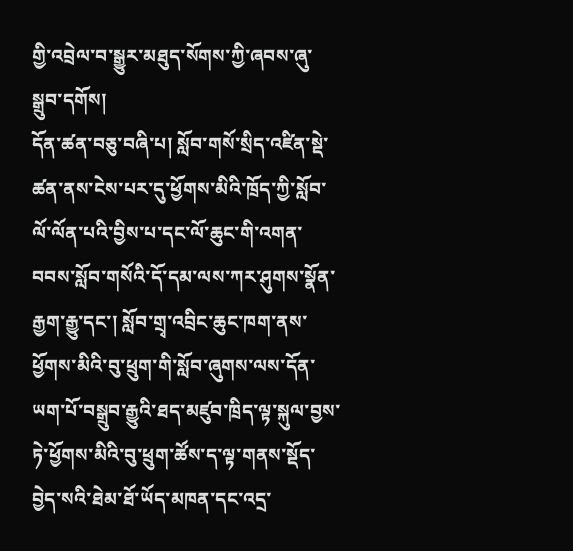གྱི་འབྲེལ་བ་སྒྱུར་མཐུད་སོགས་ཀྱི་ཞབས་ཞུ་སྒྲུབ་དགོས།
དོན་ཚན་བཅུ་བཞི་པ། སློབ་གསོ་སྲིད་འཛིན་སྡེ་ཚན་ནས་ངེས་པར་དུ་ཕྱོགས་མིའི་ཁྲོད་ཀྱི་སློབ་ལོ་ལོན་པའི་བྱིས་པ་དང་ལོ་ཆུང་གི་འགན་བབས་སློབ་གསོའི་དོ་དམ་ལས་ཀར་ཤུགས་སྣོན་རྒྱག་རྒྱུ་དང་། སློབ་གྲྭ་འབྲིང་ཆུང་ཁག་ནས་ཕྱོགས་མིའི་བུ་ཕྲུག་གི་སློབ་ཞུགས་ལས་དོན་ཡག་པོ་བསྒྲུབ་རྒྱུའི་ཐད་མཛུབ་ཁྲིད་ལྟ་སྐུལ་བྱས་ཏེ་ཕྱོགས་མིའི་བུ་ཕྲུག་ཚོས་ད་ལྟ་གནས་སྡོད་བྱེད་སའི་ཐེམ་ཐོ་ཡོད་མཁན་དང་འདྲ་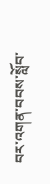བར་འགན་བབས་སློབ་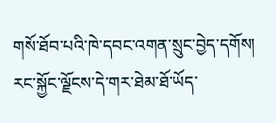གསོ་ཐོབ་པའི་ཁེ་དབང་འགན་སྲུང་བྱེད་དགོས།
རང་སྐྱོང་ལྗོངས་དེ་གར་ཐེམ་ཐོ་ཡོད་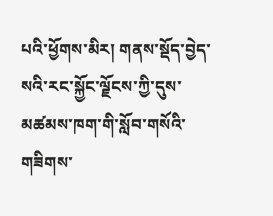པའི་ཕྱོགས་མིར། གནས་སྡོད་བྱེད་སའི་རང་སྐྱོང་ལྗོངས་ཀྱི་དུས་མཚམས་ཁག་གི་སློབ་གསོའི་གཟིགས་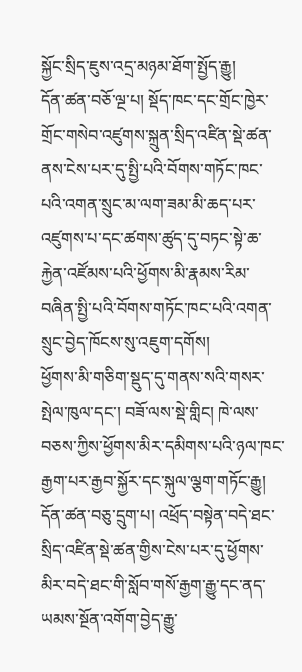སྐྱོང་སྲིད་ཇུས་འདྲ་མཉམ་ཐོག་སྤྱོད་རྒྱུ།
དོན་ཚན་བཅོ་ལྔ་པ། སྡོད་ཁང་དང་གྲོང་ཁྱེར་གྲོང་གསེབ་འཛུགས་སྐྲུན་སྲིད་འཛིན་སྡེ་ཚན་ནས་ངེས་པར་དུ་སྤྱི་པའི་བོགས་གཏོང་ཁང་པའི་འགན་སྲུང་མ་ལག་ཟམ་མི་ཆད་པར་འཛུགས་པ་དང་ཚགས་ཚུད་དུ་བཏང་སྟེ་ཆ་རྐྱེན་འཛོམས་པའི་ཕྱོགས་མི་རྣམས་རིམ་བཞིན་སྤྱི་པའི་བོགས་གཏོང་ཁང་པའི་འགན་སྲུང་བྱེད་ཁོངས་སུ་འཇུག་དགོས།
ཕྱོགས་མི་གཅིག་སྡུད་དུ་གནས་སའི་གསར་སྤེལ་ཁུལ་དང་། བཟོ་ལས་སྡེ་གླིང། ཁེ་ལས་བཅས་ཀྱིས་ཕྱོགས་མིར་དམིགས་པའི་ཉལ་ཁང་རྒྱག་པར་རྒྱབ་སྐྱོར་དང་སྐུལ་ལྕག་གཏོང་རྒྱུ།
དོན་ཚན་བཅུ་དྲུག་པ། འཕྲོད་བསྟེན་བདེ་ཐང་སྲིད་འཛིན་སྡེ་ཚན་གྱིས་ངེས་པར་དུ་ཕྱོགས་མིར་བདེ་ཐང་གི་སློབ་གསོ་རྒྱག་རྒྱུ་དང་ནད་ཡམས་སྔོན་འགོག་བྱེད་རྒྱུ་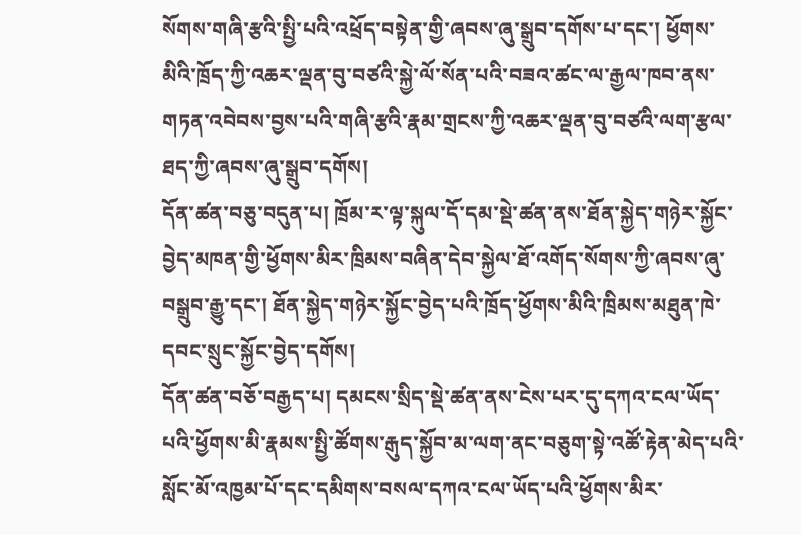སོགས་གཞི་རྩའི་སྤྱི་པའི་འཕྲོད་བསྟེན་གྱི་ཞབས་ཞུ་སྒྲུབ་དགོས་པ་དང་། ཕྱོགས་མིའི་ཁྲོད་ཀྱི་འཆར་ལྡན་བུ་བཙའི་སྐྱེ་ལོ་སོན་པའི་བཟའ་ཚང་ལ་རྒྱལ་ཁབ་ནས་གཏན་འབེབས་བྱས་པའི་གཞི་རྩའི་རྣམ་གྲངས་ཀྱི་འཆར་ལྡན་བུ་བཙའི་ལག་རྩལ་ཐད་ཀྱི་ཞབས་ཞུ་སྒྲུབ་དགོས།
དོན་ཚན་བཅུ་བདུན་པ། ཁྲོམ་ར་ལྟ་སྐུལ་དོ་དམ་སྡེ་ཚན་ནས་ཐོན་སྐྱེད་གཉེར་སྐྱོང་བྱེད་མཁན་གྱི་ཕྱོགས་མིར་ཁྲིམས་བཞིན་དེབ་སྐྱེལ་ཐོ་འགོད་སོགས་ཀྱི་ཞབས་ཞུ་བསྒྲུབ་རྒྱུ་དང་། ཐོན་སྐྱེད་གཉེར་སྐྱོང་བྱེད་པའི་ཁྲོད་ཕྱོགས་མིའི་ཁྲིམས་མཐུན་ཁེ་དབང་སྲུང་སྐྱོང་བྱེད་དགོས།
དོན་ཚན་བཅོ་བརྒྱད་པ། དམངས་སྲིད་སྡེ་ཚན་ནས་ངེས་པར་དུ་དཀའ་ངལ་ཡོད་པའི་ཕྱོགས་མི་རྣམས་སྤྱི་ཚོགས་རྒུད་སྐྱོབ་མ་ལག་ནང་བཅུག་སྟེ་འཚོ་རྟེན་མེད་པའི་སློང་མོ་འཁྱམ་པོ་དང་དམིགས་བསལ་དཀའ་ངལ་ཡོད་པའི་ཕྱོགས་མིར་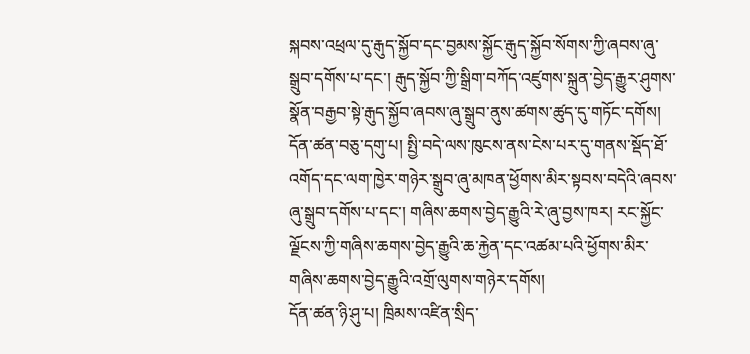སྐབས་འཕྲལ་དུ་རྒུད་སྐྱོབ་དང་བྱམས་སྐྱོང་རྒུད་སྐྱོབ་སོགས་ཀྱི་ཞབས་ཞུ་སྒྲུབ་དགོས་པ་དང་། རྒུད་སྐྱོབ་ཀྱི་སྒྲིག་བཀོད་འཛུགས་སྐྲུན་བྱེད་རྒྱུར་ཤུགས་སྣོན་བརྒྱབ་སྟེ་རྒུད་སྐྱོབ་ཞབས་ཞུ་སྒྲུབ་ནུས་ཚགས་ཚུད་དུ་གཏོང་དགོས།
དོན་ཚན་བཅུ་དགུ་པ། སྤྱི་བདེ་ལས་ཁུངས་ནས་ངེས་པར་དུ་གནས་སྡོད་ཐོ་འགོད་དང་ལག་ཁྱེར་གཉེར་སྒྲུབ་ཞུ་མཁན་ཕྱོགས་མིར་སྟབས་བདེའི་ཞབས་ཞུ་སྒྲུབ་དགོས་པ་དང་། གཞིས་ཆགས་བྱེད་རྒྱུའི་རེ་ཞུ་བྱས་ཁར། རང་སྐྱོང་ལྗོངས་ཀྱི་གཞིས་ཆགས་བྱེད་རྒྱུའི་ཆ་རྐྱེན་དང་འཚམ་པའི་ཕྱོགས་མིར་གཞིས་ཆགས་བྱེད་རྒྱུའི་འགྲོ་ལུགས་གཉེར་དགོས།
དོན་ཚན་ཉི་ཤུ་པ། ཁྲིམས་འཛིན་སྲིད་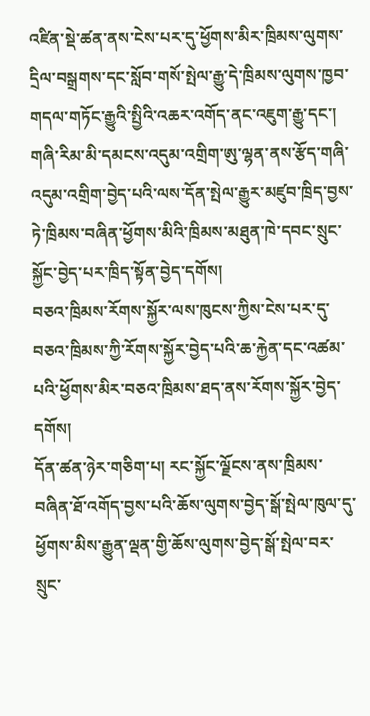འཛིན་སྡེ་ཚན་ནས་ངེས་པར་དུ་ཕྱོགས་མིར་ཁྲིམས་ལུགས་དྲིལ་བསྒྲགས་དང་སློབ་གསོ་སྤེལ་རྒྱུ་དེ་ཁྲིམས་ལུགས་ཁྱབ་གདལ་གཏོང་རྒྱུའི་སྤྱིའི་འཆར་འགོད་ནང་འཇུག་རྒྱུ་དང་། གཞི་རིམ་མི་དམངས་འདུམ་འགྲིག་ཨུ་ལྷན་ནས་རྩོད་གཞི་འདུམ་འགྲིག་བྱེད་པའི་ལས་དོན་སྤེལ་རྒྱུར་མཛུབ་ཁྲིད་བྱས་ཏེ་ཁྲིམས་བཞིན་ཕྱོགས་མིའི་ཁྲིམས་མཐུན་ཁེ་དབང་སྲུང་སྐྱོང་བྱེད་པར་ཁྲིད་སྟོན་བྱེད་དགོས།
བཅའ་ཁྲིམས་རོགས་སྐྱོར་ལས་ཁུངས་ཀྱིས་ངེས་པར་དུ་བཅའ་ཁྲིམས་ཀྱི་རོགས་སྐྱོར་བྱེད་པའི་ཆ་རྐྱེན་དང་འཚམ་པའི་ཕྱོགས་མིར་བཅའ་ཁྲིམས་ཐད་ནས་རོགས་སྐྱོར་བྱེད་དགོས།
དོན་ཚན་ཉེར་གཅིག་པ། རང་སྐྱོང་ལྗོངས་ནས་ཁྲིམས་བཞིན་ཐོ་འགོད་བྱས་པའི་ཆོས་ལུགས་བྱེད་སྒོ་སྤེལ་ཁུལ་དུ་ཕྱོགས་མིས་རྒྱུན་ལྡན་གྱི་ཆོས་ལུགས་བྱེད་སྒོ་སྤེལ་བར་སྲུང་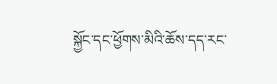སྐྱོང་དང་ཕྱོགས་མིའི་ཆོས་དད་རང་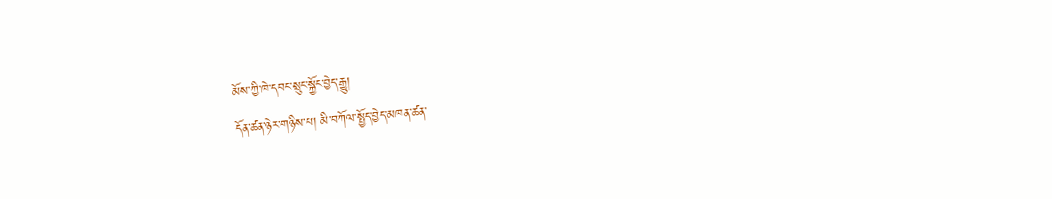མོས་ཀྱི་ཁེ་དབང་སྲུང་སྐྱོང་བྱེད་རྒྱུ།
དོན་ཚན་ཉེར་གཉིས་པ། མི་བཀོལ་སྤྱོད་བྱེད་མཁན་ཚན་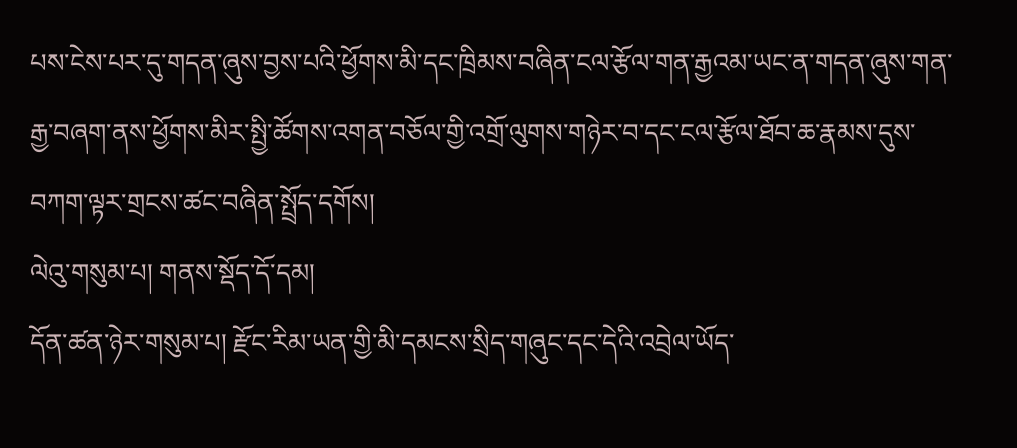པས་ངེས་པར་དུ་གདན་ཞུས་བྱས་པའི་ཕྱོགས་མི་དང་ཁྲིམས་བཞིན་ངལ་རྩོལ་གན་རྒྱའམ་ཡང་ན་གདན་ཞུས་གན་རྒྱ་བཞག་ནས་ཕྱོགས་མིར་སྤྱི་ཚོགས་འགན་བཅོལ་གྱི་འགྲོ་ལུགས་གཉེར་བ་དང་ངལ་རྩོལ་ཐོབ་ཆ་རྣམས་དུས་བཀག་ལྟར་གྲངས་ཚང་བཞིན་སྤྲོད་དགོས།
ལེའུ་གསུམ་པ། གནས་སྡོད་དོ་དམ།
དོན་ཚན་ཉེར་གསུམ་པ། རྫོང་རིམ་ཡན་གྱི་མི་དམངས་སྲིད་གཞུང་དང་དེའི་འབྲེལ་ཡོད་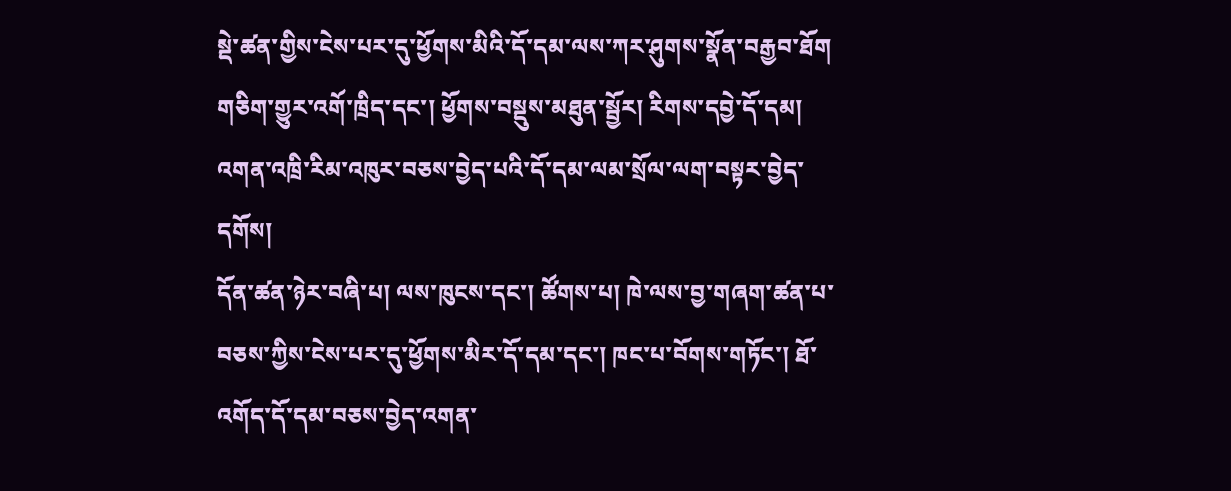སྡེ་ཚན་གྱིས་ངེས་པར་དུ་ཕྱོགས་མིའི་དོ་དམ་ལས་ཀར་ཤུགས་སྣོན་བརྒྱབ་ཐོག གཅིག་གྱུར་འགོ་ཁྲིད་དང་། ཕྱོགས་བསྡུས་མཐུན་སྦྱོར། རིགས་དབྱེ་དོ་དམ། འགན་འཁྲི་རིམ་འཁུར་བཅས་བྱེད་པའི་དོ་དམ་ལམ་སྲོལ་ལག་བསྟར་བྱེད་དགོས།
དོན་ཚན་ཉེར་བཞི་པ། ལས་ཁུངས་དང་། ཚོགས་པ། ཁེ་ལས་བྱ་གཞག་ཚན་པ་བཅས་ཀྱིས་ངེས་པར་དུ་ཕྱོགས་མིར་དོ་དམ་དང་། ཁང་པ་བོགས་གཏོང་། ཐོ་འགོད་དོ་དམ་བཅས་བྱེད་འགན་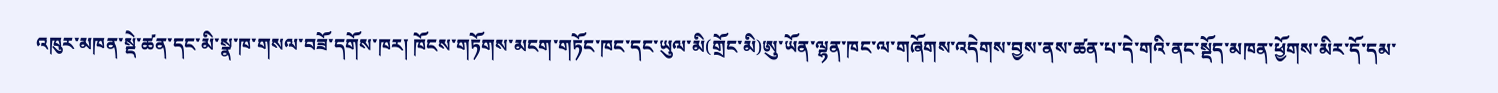འཁུར་མཁན་སྡེ་ཚན་དང་མི་སྣ་ཁ་གསལ་བཟོ་དགོས་ཁར། ཁོངས་གཏོགས་མངག་གཏོང་ཁང་དང་ཡུལ་མི(གྲོང་མི)ཨུ་ཡོན་ལྷན་ཁང་ལ་གཞོགས་འདེགས་བྱས་ནས་ཚན་པ་དེ་གའི་ནང་སྡོད་མཁན་ཕྱོགས་མིར་དོ་དམ་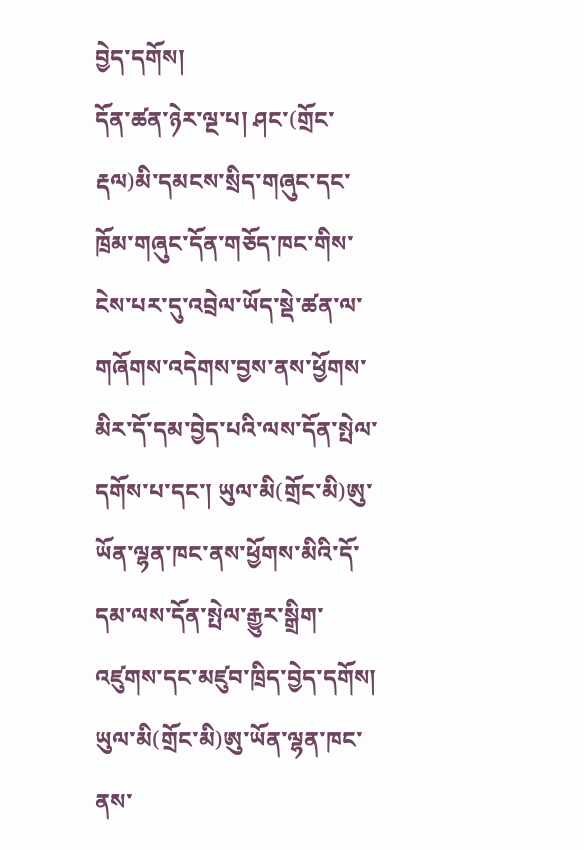བྱེད་དགོས།
དོན་ཚན་ཉེར་ལྔ་པ། ཤང་(གྲོང་རྡལ)མི་དམངས་སྲིད་གཞུང་དང་ཁྲོམ་གཞུང་དོན་གཅོད་ཁང་གིས་ངེས་པར་དུ་འབྲེལ་ཡོད་སྡེ་ཚན་ལ་གཞོགས་འདེགས་བྱས་ནས་ཕྱོགས་མིར་དོ་དམ་བྱེད་པའི་ལས་དོན་སྤེལ་དགོས་པ་དང་། ཡུལ་མི(གྲོང་མི)ཨུ་ཡོན་ལྷན་ཁང་ནས་ཕྱོགས་མིའི་དོ་དམ་ལས་དོན་སྤེལ་རྒྱུར་སྒྲིག་འཛུགས་དང་མཛུབ་ཁྲིད་བྱེད་དགོས།
ཡུལ་མི(གྲོང་མི)ཨུ་ཡོན་ལྷན་ཁང་ནས་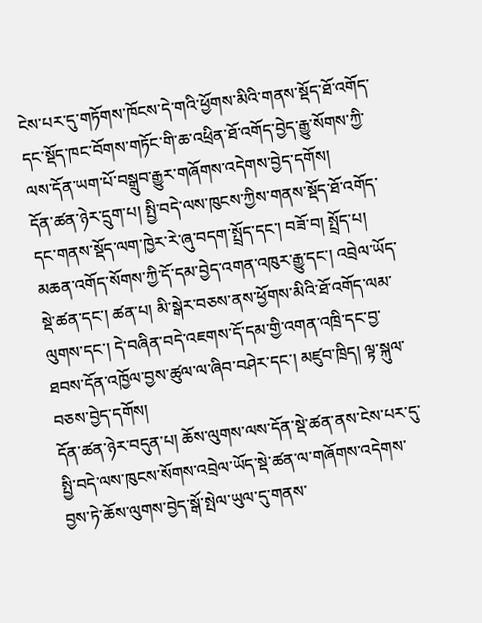ངེས་པར་དུ་གཏོགས་ཁོངས་དེ་གའི་ཕྱོགས་མིའི་གནས་སྡོད་ཐོ་འགོད་དང་སྡོད་ཁང་བོགས་གཏོང་གི་ཆ་འཕྲིན་ཐོ་འགོད་བྱེད་རྒྱུ་སོགས་ཀྱི་ལས་དོན་ཡག་པོ་བསྒྲུབ་རྒྱུར་གཞོགས་འདེགས་བྱེད་དགོས།
དོན་ཚན་ཉེར་དྲུག་པ། སྤྱི་བདེ་ལས་ཁུངས་ཀྱིས་གནས་སྡོད་ཐོ་འགོད་དང་གནས་སྡོད་ལག་ཁྱེར་རེ་ཞུ་བདག་སྤྲོད་དང་། བཟོ་བ། སྤྲོད་པ། མཆན་འགོད་སོགས་ཀྱི་དོ་དམ་བྱེད་འགན་འཁུར་རྒྱུ་དང་། འབྲེལ་ཡོད་སྡེ་ཚན་དང་། ཚན་པ། མི་སྒེར་བཅས་ནས་ཕྱོགས་མིའི་ཐོ་འགོད་ལམ་ལུགས་དང་། དེ་བཞིན་བདེ་འཇགས་དོ་དམ་གྱི་འགན་འཁྲི་དང་བྱ་ཐབས་དོན་འཁྱོལ་བྱས་ཚུལ་ལ་ཞིབ་བཤེར་དང་། མཛུབ་ཁྲིད། ལྟ་སྐུལ་བཅས་བྱེད་དགོས།
དོན་ཚན་ཉེར་བདུན་པ། ཆོས་ལུགས་ལས་དོན་སྡེ་ཚན་ནས་ངེས་པར་དུ་སྤྱི་བདེ་ལས་ཁུངས་སོགས་འབྲེལ་ཡོད་སྡེ་ཚན་ལ་གཞོགས་འདེགས་བྱས་ཏེ་ཆོས་ལུགས་བྱེད་སྒོ་སྤེལ་ཡུལ་དུ་གནས་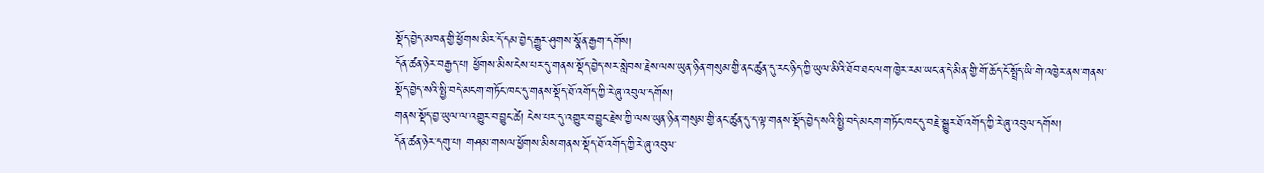སྡོད་བྱེད་མཁན་གྱི་ཕྱོགས་མིར་དོ་དམ་བྱེད་རྒྱུར་ཤུགས་སྣོན་རྒྱག་དགོས།
དོན་ཚན་ཉེར་བརྒྱད་པ། ཕྱོགས་མིས་ངེས་པར་དུ་གནས་སྡོད་བྱེད་སར་སླེབས་རྗེས་ལས་ཡུན་ཉིན་གསུམ་གྱི་ནང་ཚུན་དུ་རང་ཉིད་ཀྱི་ཡུལ་མིའི་ཐོབ་ཐང་ལག་ཁྱེར་རམ་ཡང་ན་དེ་མིན་གྱི་གོ་ཆོད་ངོ་སྤྲོད་ཡི་གེ་འཁྱེར་ནས་གནས་སྡོད་བྱེད་སའི་སྤྱི་བདེ་མངག་གཏོང་ཁང་དུ་གནས་སྡོད་ཐོ་འགོད་ཀྱི་རེ་ཞུ་འབུལ་དགོས།
གནས་སྡོད་བྱ་ཡུལ་ལ་འགྱུར་བ་བྱུང་ཚེ། ངེས་པར་དུ་འགྱུར་བ་བྱུང་རྗེས་ཀྱི་ལས་ཡུན་ཉིན་གསུམ་གྱི་ནང་ཚུན་དུ་ད་ལྟ་གནས་སྡོད་བྱེད་སའི་སྤྱི་བདེ་མངག་གཏོང་ཁང་དུ་བརྗེ་སྒྱུར་ཐོ་འགོད་ཀྱི་རེ་ཞུ་འབུལ་དགོས།
དོན་ཚན་ཉེར་དགུ་པ། གཤམ་གསལ་ཕྱོགས་མིས་གནས་སྡོད་ཐོ་འགོད་ཀྱི་རེ་ཞུ་འབུལ་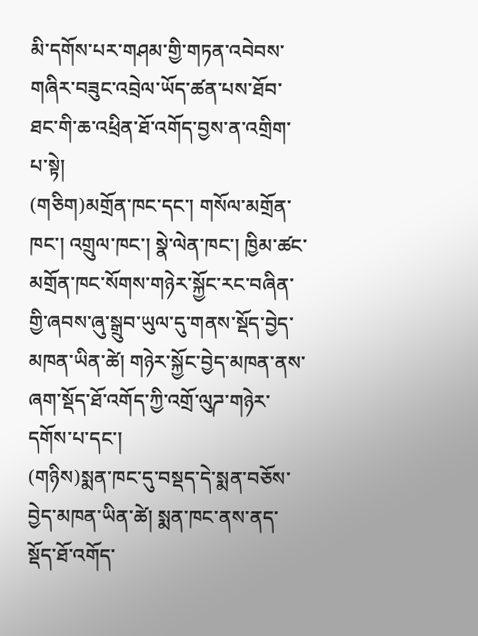མི་དགོས་པར་གཤམ་གྱི་གཏན་འབེབས་གཞིར་བཟུང་འབྲེལ་ཡོད་ཚན་པས་ཐོབ་ཐང་གི་ཆ་འཕྲིན་ཐོ་འགོད་བྱས་ན་འགྲིག་པ་སྟེ།
(གཅིག)མགྲོན་ཁང་དང་། གསོལ་མགྲོན་ཁང་། འགྲུལ་ཁང་། སྣེ་ལེན་ཁང་། ཁྱིམ་ཚང་མགྲོན་ཁང་སོགས་གཉེར་སྐྱོང་རང་བཞིན་གྱི་ཞབས་ཞུ་སྒྲུབ་ཡུལ་དུ་གནས་སྡོད་བྱེད་མཁན་ཡིན་ཚེ། གཉེར་སྐྱོང་བྱེད་མཁན་ནས་ཞག་སྡོད་ཐོ་འགོད་ཀྱི་འགྲོ་ལུཌ་གཉེར་དགོས་པ་དང་།
(གཉིས)སྨན་ཁང་དུ་བསྡད་དེ་སྨན་བཅོས་བྱེད་མཁན་ཡིན་ཚེ། སྨན་ཁང་ནས་ནད་སྡོད་ཐོ་འགོད་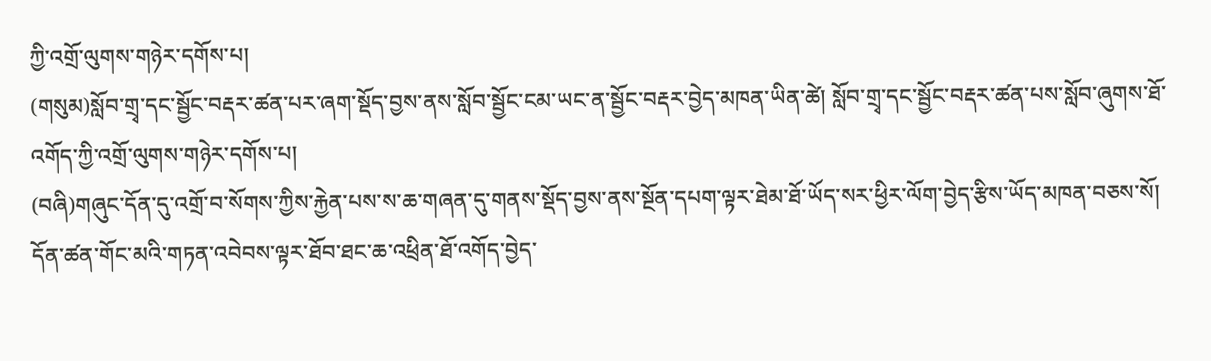ཀྱི་འགྲོ་ལུགས་གཉེར་དགོས་པ།
(གསུམ)སློབ་གྲྭ་དང་སྦྱོང་བརྡར་ཚན་པར་ཞག་སྡོད་བྱས་ནས་སློབ་སྦྱོང་ངམ་ཡང་ན་སྦྱོང་བརྡར་བྱེད་མཁན་ཡིན་ཚེ། སློབ་གྲྭ་དང་སྦྱོང་བརྡར་ཚན་པས་སློབ་ཞུགས་ཐོ་འགོད་ཀྱི་འགྲོ་ལུགས་གཉེར་དགོས་པ།
(བཞི)གཞུང་དོན་དུ་འགྲོ་བ་སོགས་ཀྱིས་རྐྱེན་པས་ས་ཆ་གཞན་དུ་གནས་སྡོད་བྱས་ནས་སྔོན་དཔག་ལྟར་ཐེམ་ཐོ་ཡོད་སར་ཕྱིར་ལོག་བྱེད་རྩིས་ཡོད་མཁན་བཅས་སོ།
དོན་ཚན་གོང་མའི་གཏན་འབེབས་ལྟར་ཐོབ་ཐང་ཆ་འཕྲིན་ཐོ་འགོད་བྱེད་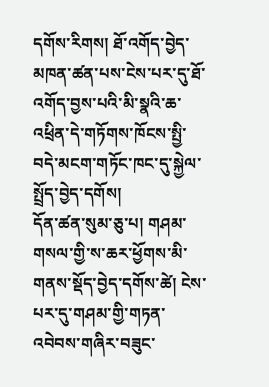དགོས་རིགས། ཐོ་འགོད་བྱེད་མཁན་ཚན་པས་ངེས་པར་དུ་ཐོ་འགོད་བྱས་པའི་མི་སྣའི་ཆ་འཕྲིན་དེ་གཏོགས་ཁོངས་སྤྱི་བདེ་མངག་གཏོང་ཁང་དུ་སྐྱེལ་སྤྲོད་བྱེད་དགོས།
དོན་ཚན་སུམ་ཅུ་པ། གཤམ་གསལ་གྱི་ས་ཆར་ཕྱོགས་མི་གནས་སྡོད་བྱེད་དགོས་ཚེ། ངེས་པར་དུ་གཤམ་གྱི་གཏན་འབེབས་གཞིར་བཟུང་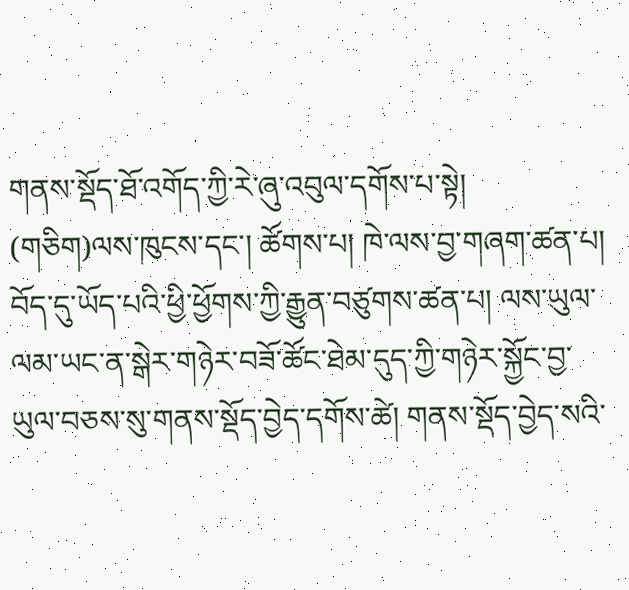གནས་སྡོད་ཐོ་འགོད་ཀྱི་རེ་ཞུ་འབུལ་དགོས་པ་སྟེ།
(གཅིག)ལས་ཁུངས་དང་། ཚོགས་པ། ཁེ་ལས་བྱ་གཞག་ཚན་པ། བོད་དུ་ཡོད་པའི་ཕྱི་ཕྱོགས་ཀྱི་རྒྱུན་བཙུགས་ཚན་པ། ལས་ཡུལ་ལམ་ཡང་ན་སྒེར་གཉེར་བཟོ་ཚོང་ཐེམ་དུད་ཀྱི་གཉེར་སྐྱོང་བྱ་ཡུལ་བཅས་སུ་གནས་སྡོད་བྱེད་དགོས་ཚེ། གནས་སྡོད་བྱེད་སའི་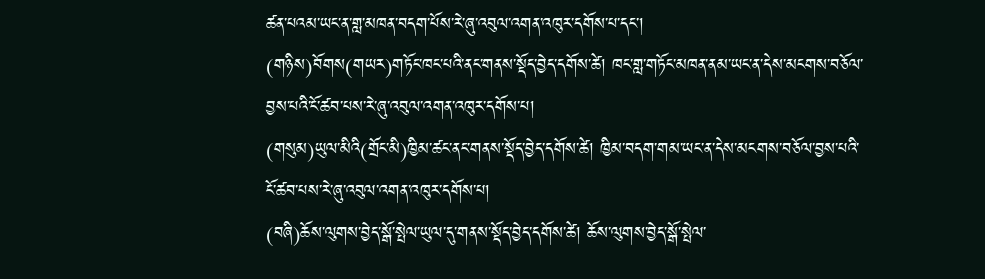ཚན་པའམ་ཡང་ན་གླ་མཁན་བདག་པོས་རེ་ཞུ་འབུལ་འགན་འཁུར་དགོས་པ་དང་།
(གཉིས)བོགས(གཡར)གཏོང་ཁང་པའི་ནང་གནས་སྡོད་བྱེད་དགོས་ཚེ། ཁང་གླ་གཏོང་མཁན་ནམ་ཡང་ན་དེས་མངགས་བཅོལ་བྱས་པའི་ངོ་ཚབ་པས་རེ་ཞུ་འབུལ་འགན་འཁུར་དགོས་པ།
(གསུམ)ཡུལ་མིའི(གྲོང་མི)ཁྱིམ་ཚང་ནང་གནས་སྡོད་བྱེད་དགོས་ཚེ། ཁྱིམ་བདག་གམ་ཡང་ན་དེས་མངགས་བཅོལ་བྱས་པའི་ངོ་ཚབ་པས་རེ་ཞུ་འབུལ་འགན་འཁུར་དགོས་པ།
(བཞི)ཆོས་ལུགས་བྱེད་སྒོ་སྤེལ་ཡུལ་དུ་གནས་སྡོད་བྱེད་དགོས་ཚེ། ཆོས་ལུགས་བྱེད་སྒོ་སྤེལ་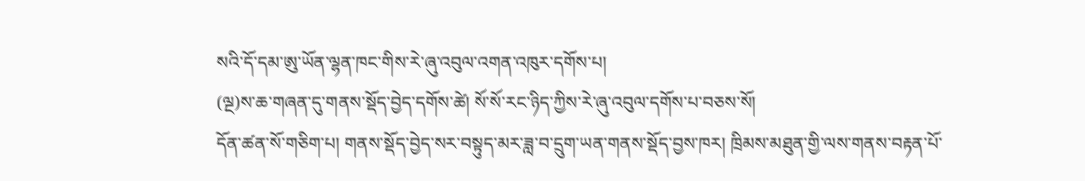སའི་དོ་དམ་ཨུ་ཡོན་ལྷན་ཁང་གིས་རེ་ཞུ་འབུལ་འགན་འཁུར་དགོས་པ།
(ལྔ)ས་ཆ་གཞན་དུ་གནས་སྡོད་བྱེད་དགོས་ཚེ། སོ་སོ་རང་ཉིད་ཀྱིས་རེ་ཞུ་འབུལ་དགོས་པ་བཅས་སོ།
དོན་ཚན་སོ་གཅིག་པ། གནས་སྡོད་བྱེད་སར་བསྟུད་མར་ཟླ་བ་དྲུག་ཡན་གནས་སྡོད་བྱས་ཁར། ཁྲིམས་མཐུན་གྱི་ལས་གནས་བརྟན་པོ་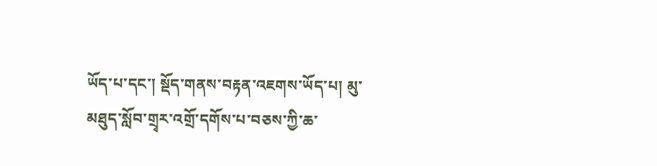ཡོད་པ་དང་། སྡོད་གནས་བརྟན་འཇགས་ཡོད་པ། མུ་མཐུད་སློབ་གྲྭར་འགྲོ་དགོས་པ་བཅས་ཀྱི་ཆ་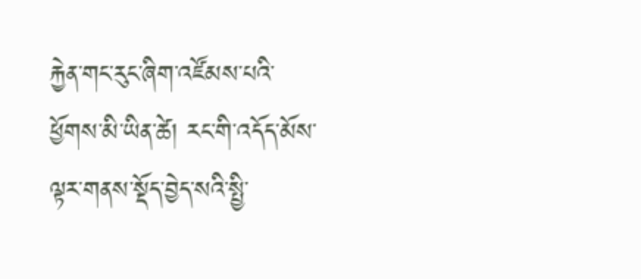རྐྱེན་གང་རུང་ཞིག་འཛོམས་པའི་ཕྱོགས་མི་ཡིན་ཚེ། རང་གི་འདོད་མོས་ལྟར་གནས་སྡོད་བྱེད་སའི་སྤྱི་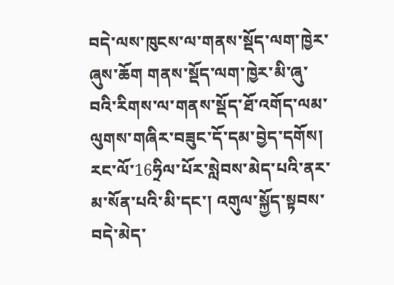བདེ་ལས་ཁུངས་ལ་གནས་སྡོད་ལག་ཁྱེར་ཞུས་ཆོག གནས་སྡོད་ལག་ཁྱེར་མི་ཞུ་བའི་རིགས་ལ་གནས་སྡོད་ཐོ་འགོད་ལམ་ལུགས་གཞིར་བཟུང་དོ་དམ་བྱེད་དགོས།
རང་ལོ་16ཧྲིལ་པོར་སླེབས་མེད་པའི་ནར་མ་སོན་པའི་མི་དང་། འགུལ་སྐྱོད་སྟབས་བདེ་མེད་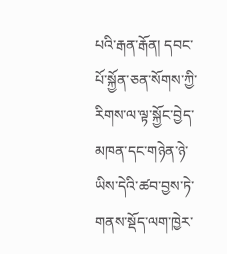པའི་རྒན་རྒོན། དབང་པོ་སྐྱོན་ཅན་སོགས་ཀྱི་རིགས་ལ་ལྟ་སྐྱོང་བྱེད་མཁན་དང་གཉེན་ཉེ་ཡིས་དེའི་ཚབ་བྱས་ཏེ་གནས་སྡོད་ལག་ཁྱེར་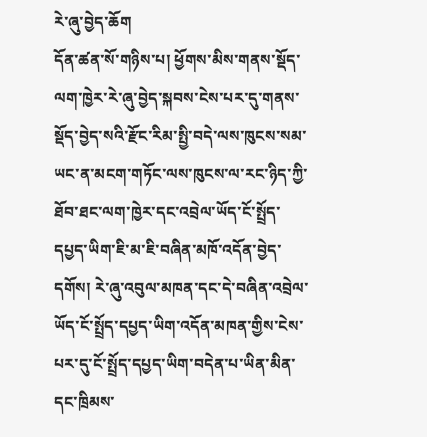རེ་ཞུ་བྱེད་ཆོག
དོན་ཚན་སོ་གཉིས་པ། ཕྱོགས་མིས་གནས་སྡོད་ལག་ཁྱེར་རེ་ཞུ་བྱེད་སྐབས་ངེས་པར་དུ་གནས་སྡོད་བྱེད་སའི་རྫོང་རིམ་སྤྱི་བདེ་ལས་ཁུངས་སམ་ཡང་ན་མངག་གཏོང་ལས་ཁུངས་ལ་རང་ཉིད་ཀྱི་ཐོབ་ཐང་ལག་ཁྱེར་དང་འབྲེལ་ཡོད་ངོ་སྤྲོད་དཔྱད་ཡིག་ཇི་མ་ཇི་བཞིན་མཁོ་འདོན་བྱེད་དགོས། རེ་ཞུ་འབུལ་མཁན་དང་དེ་བཞིན་འབྲེལ་ཡོད་ངོ་སྤྲོད་དཔྱད་ཡིག་འདོན་མཁན་གྱིས་ངེས་པར་དུ་ངོ་སྤྲོད་དཔྱད་ཡིག་བདེན་པ་ཡིན་མིན་དང་ཁྲིམས་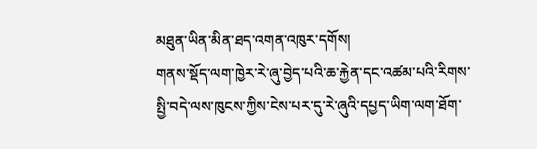མཐུན་ཡིན་མིན་ཐད་འགན་འཁུར་དགོས།
གནས་སྡོད་ལག་ཁྱེར་རེ་ཞུ་བྱེད་པའི་ཆ་རྐྱེན་དང་འཚམ་པའི་རིགས་སྤྱི་བདེ་ལས་ཁུངས་ཀྱིས་ངེས་པར་དུ་རེ་ཞུའི་དཔྱད་ཡིག་ལག་ཐོག་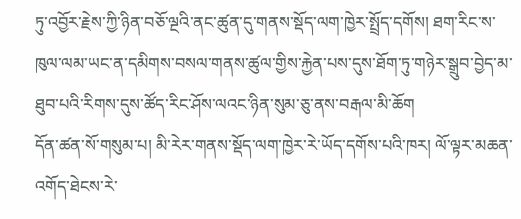ཏུ་འབྱོར་རྗེས་ཀྱི་ཉིན་བཅོ་ལྔའི་ནང་ཚུན་དུ་གནས་སྡོད་ལག་ཁྱེར་སྤྲོད་དགོས། ཐག་རིང་ས་ཁུལ་ལམ་ཡང་ན་དམིགས་བསལ་གནས་ཚུལ་གྱིས་རྐྱེན་པས་དུས་ཐོག་ཏུ་གཉེར་སྒྲུབ་བྱེད་མ་ཐུབ་པའི་རིགས་དུས་ཚོད་རིང་ཤོས་ལའང་ཉིན་སུམ་ཅུ་ནས་བརྒལ་མི་ཆོག
དོན་ཚན་སོ་གསུམ་པ། མི་རེར་གནས་སྡོད་ལག་ཁྱེར་རེ་ཡོད་དགོས་པའི་ཁར། ལོ་ལྟར་མཆན་འགོད་ཐེངས་རེ་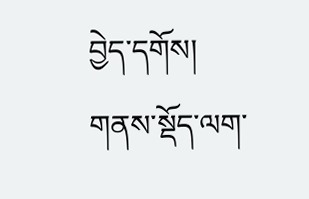བྱེད་དགོས།
གནས་སྡོད་ལག་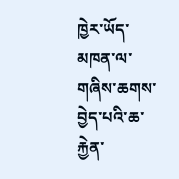ཁྱེར་ཡོད་མཁན་ལ་གཞིས་ཆགས་བྱེད་པའི་ཆ་རྐྱེན་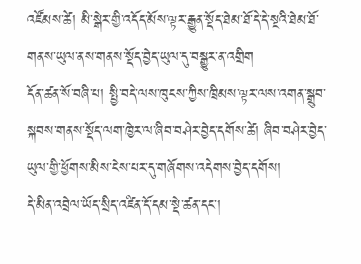འཛོམས་ཚེ། མི་སྒེར་གྱི་འདོད་མོས་ལྟར་རྒྱུན་སྡོད་ཐེམ་ཐོ་དེ་དེ་སྔའི་ཐེམ་ཐོ་གནས་ཡུལ་ནས་གནས་སྡོད་བྱེད་ཡུལ་དུ་བསྒྱུར་ན་འགྲིག
དོན་ཚན་སོ་བཞི་པ། སྤྱི་བདེ་ལས་ཁུངས་ཀྱིས་ཁྲིམས་ལྟར་ལས་འགན་སྒྲུབ་སྐབས་གནས་སྡོད་ལག་ཁྱེར་ལ་ཞིབ་བཤེར་བྱེད་དགོས་ཚེ། ཞིབ་བཤེར་བྱེད་ཡུལ་གྱི་ཕྱོགས་མིས་ངེས་པར་དུ་གཞོགས་འདེགས་བྱེད་དགོས།
དེ་མིན་འབྲེལ་ཡོད་སྲིད་འཛིན་དོ་དམ་སྡེ་ཚན་དང་།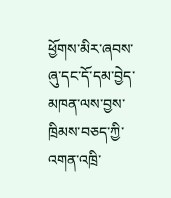ཕྱོགས་མིར་ཞབས་ཞུ་དང་དོ་དམ་བྱེད་མཁན་ལས་བྱས་ཁྲིམས་བཅད་ཀྱི་འགན་འཁྲི་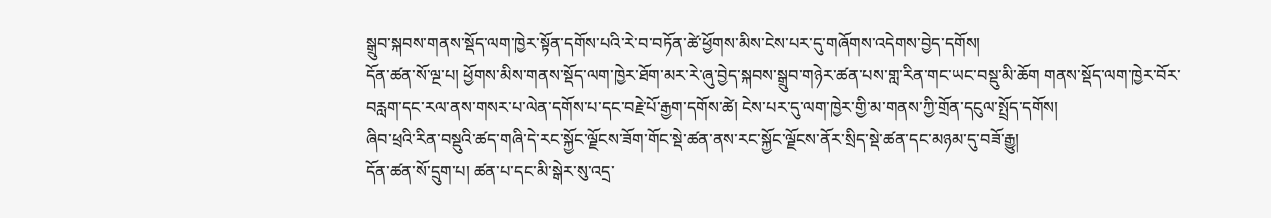སྒྲུབ་སྐབས་གནས་སྡོད་ལག་ཁྱེར་སྟོན་དགོས་པའི་རེ་བ་བཏོན་ཚེ་ཕྱོགས་མིས་ངེས་པར་དུ་གཞོགས་འདེགས་བྱེད་དགོས།
དོན་ཚན་སོ་ལྔ་པ། ཕྱོགས་མིས་གནས་སྡོད་ལག་ཁྱེར་ཐོག་མར་རེ་ཞུ་བྱེད་སྐབས་སྒྲུབ་གཉེར་ཚན་པས་གླ་རིན་གང་ཡང་བསྡུ་མི་ཆོག གནས་སྡོད་ལག་ཁྱེར་བོར་བརླག་དང་རལ་ནས་གསར་པ་ལེན་དགོས་པ་དང་བརྗེ་པོ་རྒྱག་དགོས་ཚེ། ངེས་པར་དུ་ལག་ཁྱེར་གྱི་མ་གནས་ཀྱི་གྲོན་དངུལ་སྤྲོད་དགོས།
ཞིབ་ཕྲའི་རིན་བསྡུའི་ཚད་གཞི་དེ་རང་སྐྱོང་ལྗོངས་ཟོག་གོང་སྡེ་ཚན་ནས་རང་སྐྱོང་ལྗོངས་ནོར་སྲིད་སྡེ་ཚན་དང་མཉམ་དུ་བཟོ་རྒྱུ།
དོན་ཚན་སོ་དྲུག་པ། ཚན་པ་དང་མི་སྒེར་སུ་འདྲ་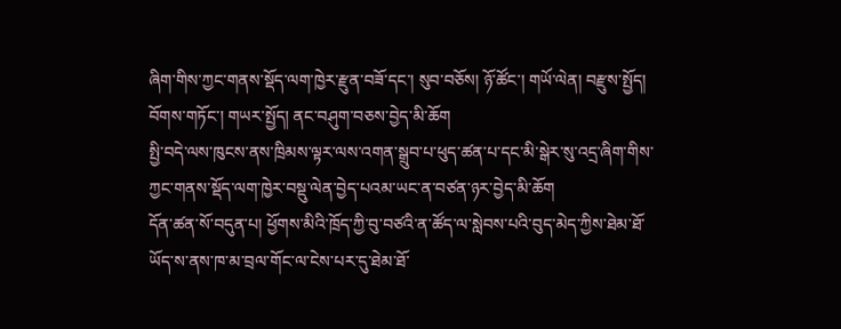ཞིག་གིས་ཀྱང་གནས་སྡོད་ལག་ཁྱེར་རྫུན་བཟོ་དང་། སུབ་བཅོས། ཉོ་ཚོང་། གཡོ་ལེན། བརྫུས་སྤྱོད། བོགས་གཏོང་། གཡར་སྤྱོད། ནང་བཤུག་བཅས་བྱེད་མི་ཆོག
སྤྱི་བདེ་ལས་ཁུངས་ནས་ཁྲིམས་ལྟར་ལས་འགན་སྒྲུབ་པ་ཕུད་ཚན་པ་དང་མི་སྒེར་སུ་འདྲ་ཞིག་གིས་ཀྱང་གནས་སྡོད་ལག་ཁྱེར་བསྡུ་ལེན་བྱེད་པའམ་ཡང་ན་བཙན་ཉར་བྱེད་མི་ཆོག
དོན་ཚན་སོ་བདུན་པ། ཕྱོགས་མིའི་ཁྲོད་ཀྱི་བུ་བཙའི་ན་ཚོད་ལ་སླེབས་པའི་བུད་མེད་ཀྱིས་ཐེམ་ཐོ་ཡོད་ས་ནས་ཁ་མ་བྲལ་གོང་ལ་ངེས་པར་དུ་ཐེམ་ཐོ་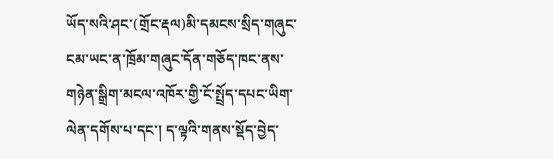ཡོད་སའི་ཤང་(གྲོང་རྡལ)མི་དམངས་སྲིད་གཞུང་ངམ་ཡང་ན་ཁྲོམ་གཞུང་དོན་གཅོད་ཁང་ནས་གཉེན་སྒྲིག་མངལ་འཁོར་གྱི་ངོ་སྤྲོད་དཔང་ཡིག་ལེན་དགོས་པ་དང་། ད་ལྟའི་གནས་སྡོད་བྱེད་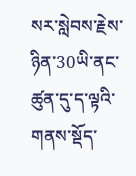སར་སླེབས་རྗེས་ཉིན་30ཡི་ནང་ཚུན་དུ་ད་ལྟའི་གནས་སྡོད་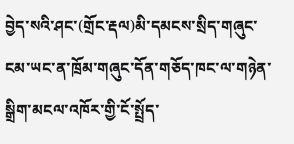བྱེད་སའི་ཤང་(གྲོང་རྡལ)མི་དམངས་སྲིད་གཞུང་ངམ་ཡང་ན་ཁྲོམ་གཞུང་དོན་གཅོད་ཁང་ལ་གཉེན་སྒྲིག་མངལ་འཁོར་གྱི་ངོ་སྤྲོད་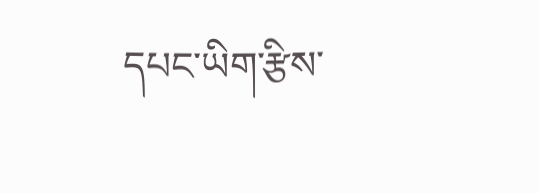དཔང་ཡིག་རྩིས་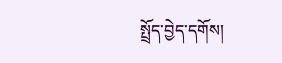སྤྲོད་བྱེད་དགོས།